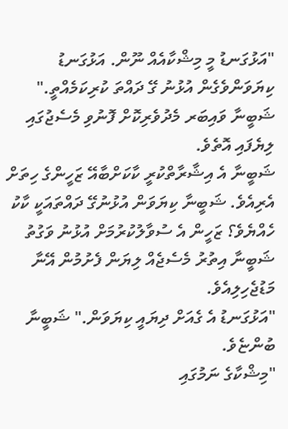"އަޅުގަނޑު މީ މިޝްކާއެއް ނޫން. އަޅުގަނޑު ކިޔަވަންވެގެން އުޅުނު ގޭ ދައްތަ ކުރިކަމެއްތީ." ޝަބީނާ ވައިބަރ މެދުވެރިކޮށް ފޮނުވި މެސެޖުގައި ލިޔެފައި އޮތެވެ.
ޝަބީނާ އެ އިޝާރާތްކުރީ ކާކަށްބާއޭ ޒަހީންގެ ހިތަށް އެރިއެވެ. ޝަބީނާ ކިޔަވަން އުޅުނުގޭ ދައްތައަކީ ކާކު ހެއްޔެވެ؟ ޒަހީން އެ ސުވާލުކުރުމަށް އުޅުނު ވަގުތު ޝަބީނާ އިތުރު މެސެޖެއް ލިޔަން ފެށުމުން އޭނާ މަޑުޖެހިލިއެވެ.
"އަޅުގަނޑު އެ ގެއަށް ދިޔައީ ކިޔަވަން." ޝަބީނާ ބުންޏެވެ.
"މިޝްކާގެ ނަމުގައި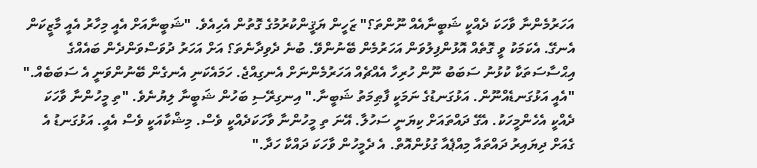އަހަރުމެންނާ ވާހަކަ ދެއްކީ ޝަބީނާއެއް ނޫންތަ؟" ޒަހީން ޔަޤީންކުރުމުގެ ގޮތުން އެހިއެވެ. "ޝަބީނާއަށް އެއީ މިހާރު އެއީ މާޒީކަން އެނގޭ. އެކަމަކު ވީ ގޮތެއް އޮޅުންފިލުވަން އަހަރުމެން ބޭނުންވޭ. ބުނެ ދެވިދާނެތަ؟ އަށް އަހަރު ދުވަސްވަންދެން ބައެއްގެ އިޙްސާސަތަކާ ކުޅުނު ސަބަބު ނޫން ހުރިހާ އެއްޗެއް އަހަރުމެންނަށް އެނގިއްޖެ. ހަމައެކަނި އެނގެން ބޭނުންވަނީ އެ ސަބަބެއް."
"އެއީ އަޅުގަނޑެއްނޫން. އަޅުގަނޑުގެ ނަމަކީ ފާޠިމަތު ޝަބީނާ." އިނގިރޭސި ބަހުން ޝަބީނާ ލިޔުނެވެ. "ތި މީހުންނާ ވާހަކަ ދެއްކީ އެހެންމީހަކު. އެގޭ ދައްތައަށް ކިޔަނީ ސަހުލާ. އޭނަ ތި މީހުންނާ ވާހަކަދެއްކީ ވެސް. މިޝްކާއަކީ ވެސް އެއީ. އަޅުގަނޑު އެ ގެއަށް ދިޔައިރު ދައްތައާ މިއްޕެއާ ގުޅުންއޮތް. އެ ދެމީހުން ވާހަކަ ދައްކާ ހަދާ."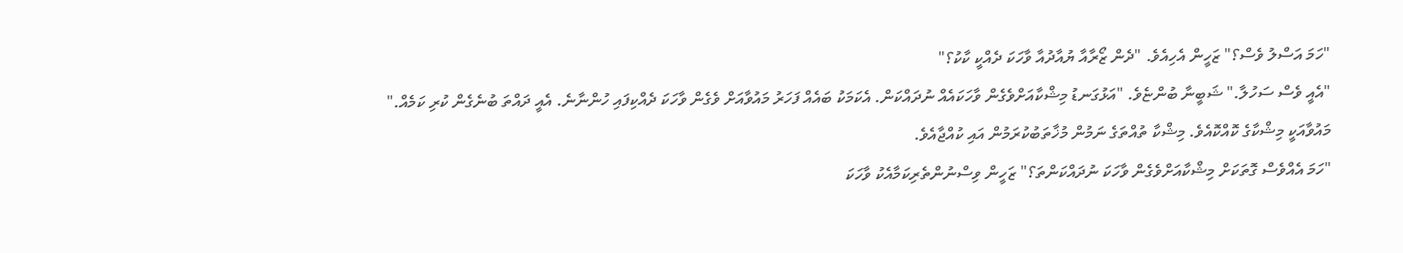"ހަމަ އަސްލު ވެސް؟" ޒަހީން އެހިއެވެ. "ދެން ޒޯރާއާ ޔުއާދުއާ ވާހަކަ ދެއްކީ ކާކު؟"
"އެއީ ވެސް ސަހުލާ." ޝަބީނާ ބުންޏެވެ. "އަޅުގަނޑު މިޝްކާއަށްވެގެން ވާހަކައެއް ނުދައްކަން. އެކަމަކު ބައެއް ފަހަރު މައުވާއަށް ވެގެން ވާހަކަ ދެއްކިފައި ހުންނާނެ. އެއީ ދައްތަ ބުނެގެން ކުރި ކަމެއް."
މައުވާއަކީ މިޝްކާގެ ކޮއްކޮއެވެ. މިޝްކާ ތުއްތަގެ ނަމުން މުޚާތަބުކުރަމުން އައި ކުއްޖާއެވެ.
"ހަމަ އެއްވެސް ގޮތަކަށް މިޝްކާއަށްވެގެން ވާހަކަ ނުދައްކަންތަ؟" ޒަހީން ވިސްނުންތެރިކަމާއެކު ވާހަކަ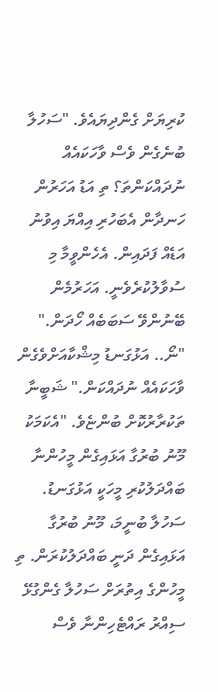ކުރިޔަށް ގެންދިޔައެވެ. "ސަހުލާ ބުނެގެން ވެސް ވާހަކައެއް ނުދައްކަންތަ؟ ތި އަޑު އަހަރުން ހަނދާން އެބަހުރި އިއްޔަ އިވުނު އަޑެއް ފަދައިން. އެހެންވީމާ މި ސުވާލުކުރެވެނީ. އަހަރުމެން ބޭނުންވޭ ސަބަބެއް ހޯދަން."
"ނޯ.. އަޅުގަނޑު މިޝްކާއަށްވެގެން ވާހަކައެއް ނުދައްކަން." ޝަބީނާ ތަކުރާރުކޮށް ބުންޏެވެ. "އެކަމަކު މޫނު ބުރުގާ އަޅައިގެން މީހުންނާ ބައްދަލުކުރި މީހަކީ އަޅުގަނޑު. ސަހުލާ ބުނީމަ، މޫނު ބުރުގާ އަޅައިގެން ދަނީ ބައްދަލުކުރަން. ތި މީހުންގެ އިތުރަށް ސަހުލާ ގެންގުޅޭ ސިއްރު ރައްޓެހިންނާ ވެސް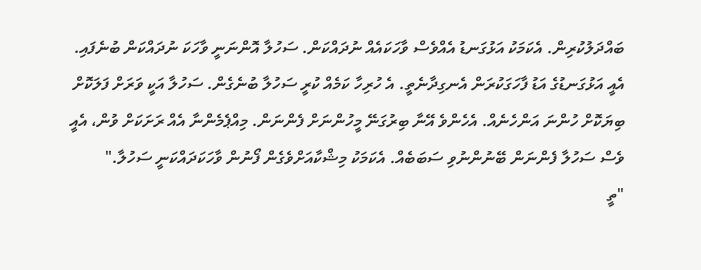ބައްދަލުކުރިން. އެކަމަކު އަޅުގަނޑު އެއްވެސް ވާހަކައެއް ނުދައްކަން. ސަހުލާ އޮންނަނީ ވާހަކަ ނުދައްކަން ބުނެފައި. އެއީ އަޅުގަނޑުގެ އަޑު ފާހަގަކުރަން އެނގިދާނެތީ. އެ ހުރިހާ ކަމެއް ކުރީ ސަހުލާ ބުނެގެން. ސަހުލާ އަކީ ވަރަށް ފަލަކޮށް ބިޔަކޮށް ހުންނަ އަންހެނެއް. އެހެންވެ އޭނާ ބިރުގަނޭ މީހުންނަށް ފެންނަން. މިއްޕެމެންނާ އެއް ރަށަކަށް ވުން، އެއީ ވެސް ސަހުލާ ފެންނަން ބޭނުންނުވި ސަބަބެއް. އެކަމަކު މިޝްކާއަށްވެގެން ފޯނުން ވާހަކަދައްކަނީ ސަހުލާ."
"ތީ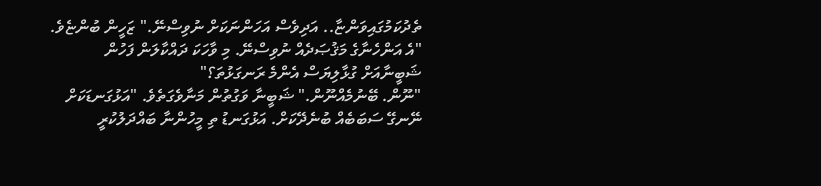ތެދުކަމުގައިވަންޏާ.. އަދިވެސް އަހަންނަކަށް ނުވިސްނޭ." ޒަހީން ބުންޏެވެ. "އެ އަންހެނާގެ މަޤުޞަދެއް ނުވިސްނޭ. މި ވާހަކަ ދައްކާލަން ފަހުން ޝަބީނާއަށް ގުޅާލިޔަސް އެންމެ ރަނގަޅުތަ؟"
"ނޫން. ބޭނުމެއްނޫން." ޝަބީނާ ވަގުތުން މަނާވެގަތެވެ. "އަޅުގަނޑަކަށް ނޭނގޭ ސަބަބެއް ބުނެދޭކަށް. އަޅުގަނޑު ތި މީހުންނާ ބައްދަލުކުރީ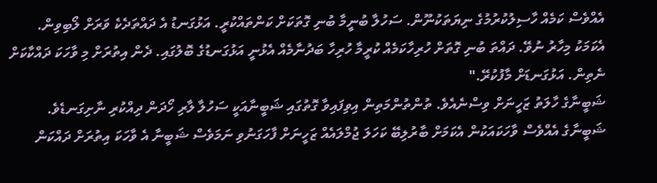އެއްވެސް ކަމެއް ހާސިލުކުރުމުގެ ނިޔަތަކުނޫން. ސަހުލާ ބުނީމާ ބުނި ގޮތަކަށް ކަންތައްކުރީ. އަޅުގަނޑު އެ ދައްތަދެކެ ވަރަށް ލޯބިވިން. އެކަމަކު މިހާރު ނުވޭ. ދައްތަ ބުނި ގޮތަށް ހުރިހާކަމެއް ކުރީމާ ހުރިހާ ބަދުނާމެއް އެޅުނީ އަޅުގަނޑުގެ ބޮލުގައި. ދެން އިތުރަށް މި ވާހަކަ ދައްކާކަށް ނެތިން. އަޅުގަނޑަށް މާފުކުރޭ."
ޝަބީނާގެ ހާލަތު ޒަހީނަށް ވިސްނެއެވެ. ތުންތުންމަތިން އިވިފައިވާ ގޮތުގައި ޝަބީނާއަކީ ސަހުލާ ލާރި ހޯދަން ދިއްކުރި ނާށިގަނޑެވެ. ޝަބީނާގެ އެއްވެސް ވާހަކައަކުން އެކަމަށް ބާރުލިބޭ ކަހަލަ ޖުމްލައެއް ޒަހީނަށް ފާހަގަނުވި ނަމަވެސް ޝަބީނާ އެ ވާހަކަ އިތުރަށް ދައްކަން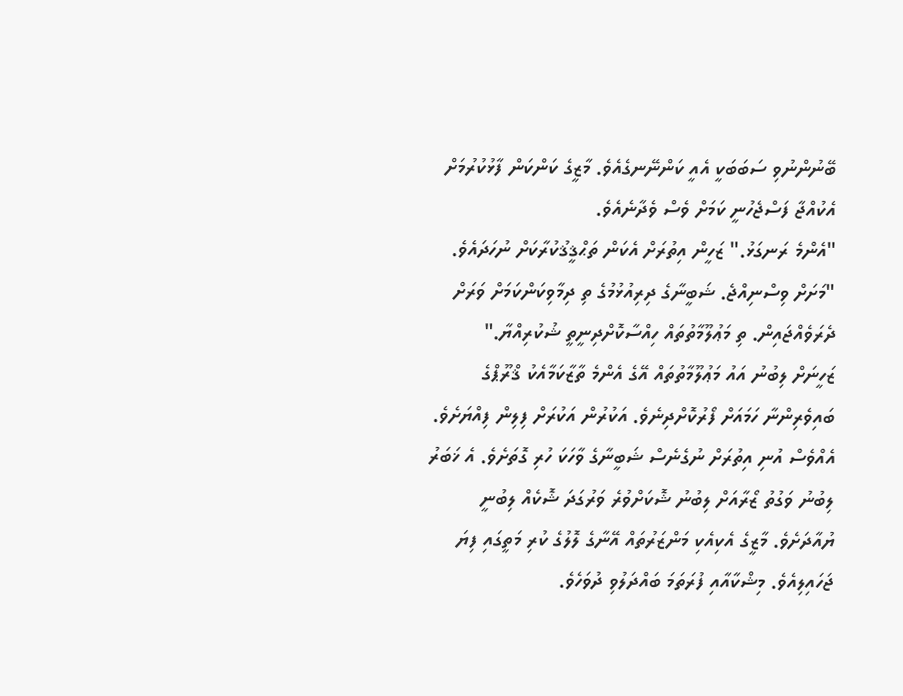ބޭނުންނުވި ސަބަބަކީ އެއީ ކަންނޭނގެއެވެ. މާޒީގެ ކަންކަން ފާޅުކުރުމަށް އެކުއްޖާ ފަސްޖެހުނީ ކަމަށް ވެސް ވެދާނެއެވެ.
"އެންމެ ރަނގަޅު." ޒަހީން އިތުރަށް އެކަން ތަޙްޤީޤުކުރާކަށް ނުހަދައެވެ. "މަށަށް ވިސްނިއްޖެ. ޝަބީނާގެ ދިރިއުޅުމުގެ ތި ދިމާވިކަންކަމަށް ވަރަށް ދެރަވެއްޖައިން. ތި މަޢުލޫމާތުތައް ހިއްސާކޮށްދިނީތީ ޝުކުރިއްޔާ."
ޒަހީނަށް ލިބުނު އައު މަޢުލޫމާތުތައް އޭގެ އެންމެ ތާޒާކަމާއެކު ޤްރޫޕްގެ ބައިވެރިންނާ ހަމައަށް ފޯރުކޮށްދިނެވެ. އަކުރުން އަކުރަށް ފިލިން ފިއްޔަށެވެ. އެއްވެސް އުނި އިތުރަށް ނުގެނެސް ޝަބީނާގެ ވާހަކަ ހުރި ގޮތަށެވެ. އެ ޚަބަރު ލިބުނު ވަގުތު ޒޯރާއަށް ލިބުނު ޝޮކަށްވުރެ ވަރުގަދަ ޝޮކެއް ލިބުނީ ޔުއާދަށެވެ. މާޒީގެ އެކިއެކި މަންޒަރުތައް އޭނާގެ ލޮލުގެ ކުރި މަތީގައި ފިޔަ ޖަހައިލިއެވެ. މިޝްކާއާއި ފުރަތަމަ ބައްދަލުވި ދުވަހެވެ.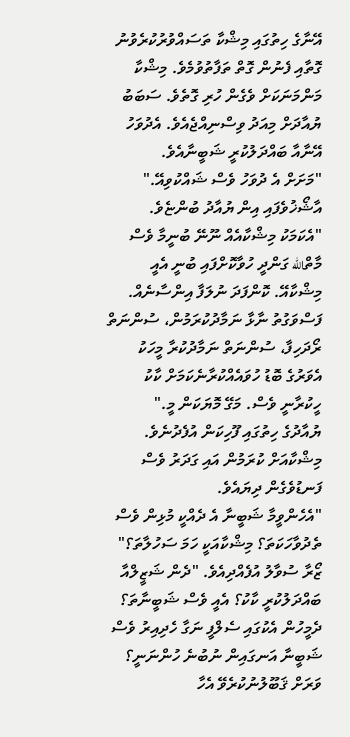އޭނާގެ ހިތުގައި މިޝްކާ ތަސައްވުރުކުރެވުނު ގޮތާއި ފެނުން ގޮތް ތަފާތުވުމެވެ. މިޝްކާ މަންމަނަކަށް ވެގެން ހުރި ގޮތެވެ. ސަބަބު ޔުއާދަށް މިއަދު ވިސްނިއްޖެއެވެ. އެދުވަހު އޭނާއާ ބައްދަލުކުރީ ޝަބީނާއެވެ.
"މަށަށް އެ ދުވަހު ވެސް ޝައްކުވިއޭ." އާޝޯޚުވެފައި އިން ޔުއާދު ބުންޏެވެ. "އެކަމަކު މިޝްކާއެއް ނޫނޭ ބުނީމާ ވެސް މާތްالله ގަންދީ ހުވާކޮށްފައި ބުނީ އެއީ މިޝްކާއޭ. ކޮންފަދަ ނުލަފާ އިންސާނެއް. ފަސްވަގުތު ނާޅާ ނަމާދުކުރަމުން، ސުންނަތް ރޯދަހިފާ، ސުންނަތް ނަމާދުކުރާ މީހަކު އެވަރުގެ ބޮޑު ހުވައެއްކުރާނެކަމަށް ކާކު ހީކުރާނީ ވެސް. މަގޭ މޮޔަކަން މީ."
ޔުއާދުގެ ހިތުގައި ފޫހިކަން އުފެދުނެވެ. މިޝްކާއަށް ކުރަމުން އައި ގަދަރު ވެސް ފަނޑުވެގެން ދިޔައެވެ.
"އެހެންވީމާ ޝަބީނާ އެ ދެއްކީ މުޅިން ވެސް ތެދުވާހަކަތަ؟ މިޝްކާއަކީ ހަމަ ސަހުލާތަ؟" ޒޯރާ ސުވާލު އުފެއްދިއެވެ. "ދެން ޝަޒީލްއާ ބައްދަލުކުރީ ކާކު؟ އެއީ ވެސް ޝަބީނާތަ؟ ދެމީހުން އެކުގައި ސެލްފީ ނަގާ ހެދިއިރު ވެސް ޝަބީނާ އަނގައިން ނުބުނެ ހުންނަނީ؟ ވަރަށް ޤަބޫލުނުކުރެވޭ އެހާ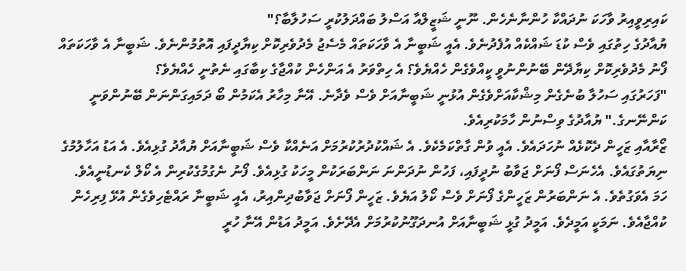ކައިރިވީއިރު ވާހަކަ ނުދައްކާ ހުންނާނެހެން. ނޫނީ ޝަޒީލްއާ އަސްލު ބައްދަލުކުރީ ސަހުލާބާ؟"
ޔުއާދުގެ ހިތުގައި ވެސް ކުޑަ ޝައްކެއް އުފެދުނެވެ. އެއީ ޝަބީނާ އެ ވާހަކަތައް މެސެޖު މެދުވެރިކޮށް ކިޔާދީފައި އޮތުމުންނެވެ. ޝަބީނާ އެ ވާހަކަތައް ފޯނު މެދުވެރިކޮށް ކިޔާދޭން ބޭނުންނުވީ ކީއްވެގެން ހެއްޔެވެ؟ އެ ހިތްވަރު އެ އަންހެން ކުއްޖާގެ ކިބާގައި ނެތުނީ ހެއްޔެވެ؟
"ފަހަރުގައި ސަހުލާ ބުނެގެން މިޝްކާއަށްވެގެން އުޅުނީ ޝަބީނާއަށް ވެސް ވެދާނެ. އޭނާ މިހާރު އެކަމުން ބޯ ދަމައިގަންނަން ބޭނުންވަނީ ކަންނޭނގެ." ޔުއާދުގެ ވިސްނުން ހާމަކުރިއެވެ.
ޒޯރާއާއި ޒަހީން ދެކޮޅެއް ނުހަދައެވެ. އެއީ ވުން ގާތްކަމެކެވެ. އެ ޝައްކުދުރުކުރުމަށް އަނެއްކާ ވެސް ޝަބީނާއަށް ޔުއާދު ގުޅިއެވެ. އެ އަޑު އަހާލުމުގެ ނިޔަތުގައެވެ. އެހެނަސް ފޯނަށް ޖަވާބު ނުދީފައި، ފަހުން ނުދަންނަ ނަންބަރަކުން މީހަކު ގުޅިއެވެ. ފޯނު ނެގުމުގެކުރިން އެ ކޯލް ކެނޑުނީއެވެ.
ހަމަ އެވަގުތެވެ. އެ ނަންބަރުން ޒަހީންގެ ފޯނަށް ވެސް ކޯލު އަޔެވެ. ޒަހީން ފޯނަށް ޖަވާބުދިންއިރު، އެއީ ޝަބީނާ ރައްޓެހިވެގެން އުޅޭ ފިރިހެން ކުއްޖާއެވެ. ނަމަކީ އަމީދެވެ. އަމީދު ގުޅީ ޝަބީނާއަށް އުނދަގޫނުކުރުމަށް އެދޭށެވެ. އަމީދު އަޑުން އޭނާ ހުރީ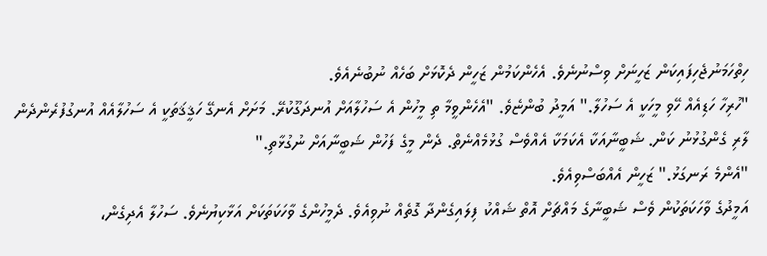ހިތްހަމަނުޖެހިފައިކަން ޒަހީނަށް ވިސްނުނެވެ. އެހެންކަމުން ޒަހީން ދެކޮޅަށް ބަހެއް ނުބުނެއެވެ.
"ހުރިހާ ހަޑިއެއް ހޭވި މީހަކީ އެ ސަހުލާ." އަމީދު ބުންޏެވެ. "އެހެންވީމާ ތި މީހުން އެ ސަހުލާއަށް އުނދަގޫކުރޭ. މަށަށް އެނގޭ ހަޤީޤަތަކީ އެ ސަހުލާއެއް އުނގުފުރެންދެން ލާރި ގެންގުޅުނު ކަން. ޝަބީނާއަކާ އެކަމަކާ އެއްވެސް ގުޅުމެއްނެތް. ދެން މީގެ ފަހުން ޝަބީނާއަށް ނުގުޅާތި."
"އެންމެ ރަނގަޅު." ޒަހީން އެއްބަސްވިއެވެ.
އަމީދުގެ ވާހަކަތަކުން ވެސް ޝަބީނާގެ މައްޗަށް އޮތް ޝައްކު ފިލައިގެންދާ ގޮތެއް ނުވިއެވެ. ދެމީހުންގެ ވާހަކަތަކަށް އަޅާކިޔުނެވެ. ސަހުލާ އެދިގެން،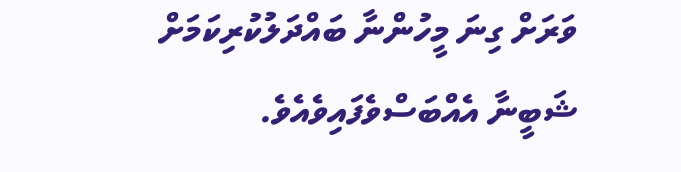ވަރަށް ގިނަ މީހުންނާ ބައްދަލުކުރިކަމަށް ޝަބީނާ އެއްބަސްވެފައިވެއެވެ.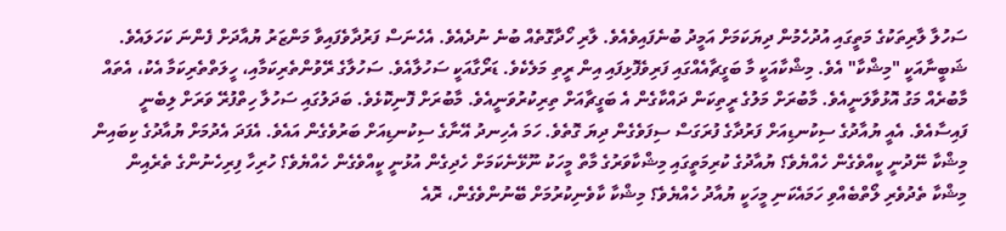ސަހުލާ ލާރިތަކުގެ މަތީގައި އުދުހެމުން ދިޔަކަމަށް އަމީދު ބުނެފައިވެއެވެ. ލާރި ހޯދާގޮތެއް ބުނެ ނުދެއެވެ. އެހެނަސް ފަރުދާވެފައިވާ މަންޒަރު ޔުއާދަށް ފެންނަ ކަހަލައެވެ. ޝަބީނާއަކީ "މިޝްކާ" އެވެ. މިޝްކާއަކީ މާ ބަގީޗާއެއްގައި ފަރިވެފޮޅިފައި އިން ރީތި މަލެކެވެ. ޑަރޯގާއަކީ ސަހުލާއެވެ. ސަހުލާގެ ރޭވުންތެރިކަމާއި، ހީލަތްތެރިކަމާ އެކު، އެތައް މާބުރެއް މަގު އޮޅުވާލަނީއެވެ. މާބުރަށް މަލުގެ ރީތިކަން ދައްކާގެން އެ ބަގީޗާއަށް ތިރިކުރުވަނީއެވެ. މާބުރަށް ފޮނިކޮޅެވެ. ބަދަލުގައި ސަހުލާ ހިތްފުރޭ ވަރަށް ލިބެނީ ފައިސާއެވެ. އެއީ ޔުއާދުގެ ސިކުނޑިއަށް ފަރުދާގެ ފުރަގަސް ސިފަވެގެން ދިޔަ ގޮތެވެ. ހަމަ އެހިނދު އޭނާގެ ސިކުނޑިއަށް ބަރުވެގެން އައެވެ. އެފަދަ އެދުމަށް ޔުއާދުގެ ކިބައިން މިޝްކާ ނޭދުނީ ކީއްވެގެން ހެއްޔެވެ؟ ޔުއާދުގެ ކުރިމަތީގައި މިޝްކާވަރުގެ މާތް މީހަކު ނޫޅޭނެކަމަށް ހެދިގެން އުޅުނީ ކީއްވެގެން ހެއްޔެވެ؟ ހުރިހާ ފިރިހެނުންގެ ތެރެއިން މިޝްކާ ތެދުވެރި ލޯތްބެއްވި ހަމައެކަނި މީހަކީ ޔުއާދު ހެއްޔެވެ؟ މިޝްކާ ކާވެނިކުރުމަށް ބޭނުންވެގެން، ރޮއެ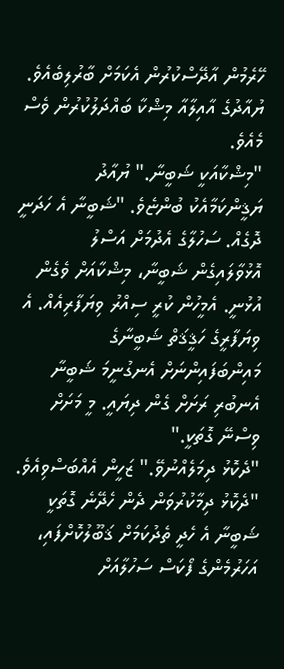ހޭރެމުން އާދޭސްކުރުން އެކަމަށް ބާރުލިބެއެވެ. ޔުއާދުގެ އާއިލާއާ މިޝްކާ ބައްދަލުކުރުން ވެސް މެއެވެ.
"މިޝްކާއަކީ ޝަބީނާ." ޔުއާދު ޔަޤީންކަމާއެކު ބުންޏެވެ. "ޝަބީނާ އެ ހަދަނީ ދޮގެއް. ސަހުލާގެ އެދުމަށް އަސްލު އޮޅުވާލައިގެން ޝަބީނާ، މިޝްކާއަށް ވެގެން އުޅުނީ. އެމީހުން ކުރީ ސިއްރު ވިޔަފާރިއެއް. އެ ވިޔަފާރީގެ ހަޤީޤަތް ޝަބީނާގެ މައިންބަފައިންނަށް އެނގުނީމަ ޝަބީނާ އެނބުރި ރަށަށް ގެން ދިޔައީ. މީ މަށަށް ވިސްނޭ ގޮތަކީ."
"ދެކޮޅު ދިމަލެއްނުވޭ." ޒަހީން އެއްބަސްވިއެވެ. "ދެކޮޅު ދިމާކުރުވަން ދެން ހެދޭނެ ގޮތަކީ ޝަބީނާ އެ ހެދީ ތެދުކަމަށް ޤަބޫލުކޮށްފައި، އަހަރުމެންގެ ފޯކަސް ސަހުލާއަށް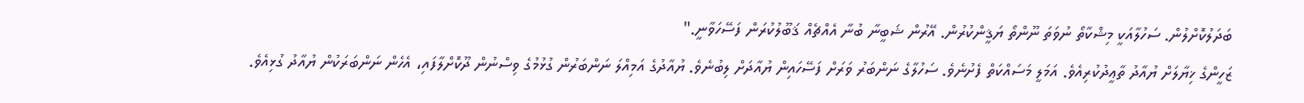ބަދަލުކޮށްލުން. ސަހުލާއަކީ މިޝްކާތޯ ނުވަތަ ނޫންތޯ ޔަޤީންކުރުން. އޭރުން ޝަބީނާ ބުނާ އެއްޗެއް ޤަބޫލުކުރަން ފަސޭހަވާނީ."
ޒަހީންގެ ޚިޔާލަށް ޔުއާދު ތާޢީދުކުރިއެވެ. އަމަލީ މަސައްކަތް ފެށުނެވެ. ސަހުލާގެ ނަންބަރު ވަރަށް ފަސޭހައިން ޔުއާދަށް ލިބުނެވެ. ޔުއާދުގެ އަމިއްލަ ނަންބަރުން ގުޅުމުގެ ވިސްނުން ދޫކޮށްލާފައި، އެހެން ނަންބަރަކުން ޔުއާދު ގުޅިއެވެ.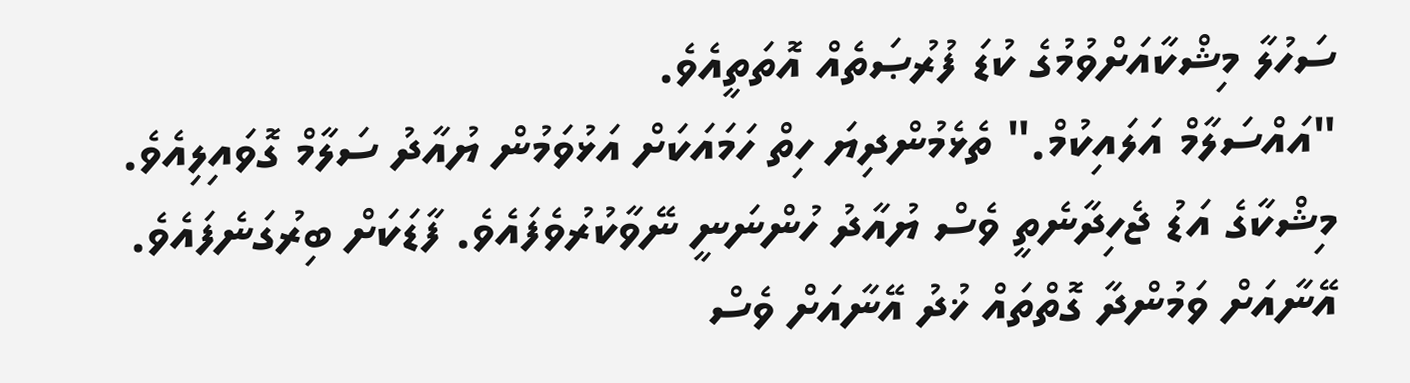ސަހުލާ މިޝްކާއަށްވުމުގެ ކުޑަ ފުރުޞަތެއް އޮތަތީއެވެ.
"އައްސަލާމް އަލައިކުމް." ތެޅެމުންދިޔަ ހިތް ހަމައަކަށް އަޅުވަމުން ޔުއާދު ސަލާމް ގޮވައިލިއެވެ. މިޝްކާގެ އަޑު ޖެހިދާނެތީ ވެސް ޔުއާދު ހުންނަނީ ނޭވާކުރުވެފައެވެ. ފާޑަކަށް ބިރުގަނެފައެވެ. އޭނާއަށް ވަމުންދާ ގޮތްތައް ޚުދު އޭނާއަށް ވެސް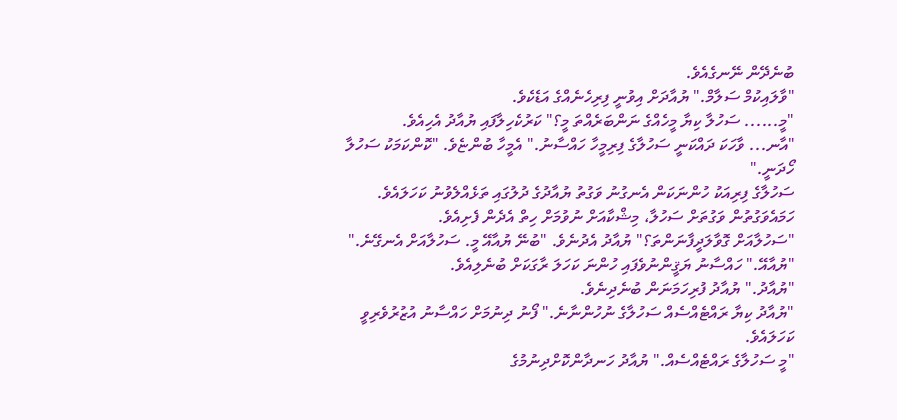ބުނެދޭން ނޭނގެއެވެ.
"ވާލައިކުމް ސަލާމް." ޔުއާދަށް އިވުނީ ފިރިހެނެއްގެ އަޑެކެވެ.
"މީ...... ސަހުލާ ކިޔާ މީހެއްގެ ނަންބަރެއްތަ މީ؟" ކަރުކެހިލާފައި ޔުއާދު އެހިއެވެ.
"އާނ... ވާހަކަ ދައްކަނީ ސަހުލާގެ ފިރިމީހާ ހައްސާނު." އެމީހާ ބުންޏެވެ. "ކޮންކަމަކު ސަހުލާ ހޯދަނީ."
ސަހުލާގެ ފިރިއަކު ހުންނަކަން އެނގުނު ވަގުތު ޔުއާދުގެ ދުލުގައި ތަޅެއްލެވުނު ކަހަލައެވެ. ހަމައެވަގުތުން ވަގުތަށް ސަހުލާ، މިޝްކާއަށް ނުވުމަށް ހިތް އެދެން ފެށިއެވެ.
"ސަހުލާއަށް ގޮވާލަދީފާނަންތަ؟" ޔުއާދު އެދުނެވެ. "ބުނޭ ޔުއާއޭ މީ. ސަހުލާއަށް އެނގޭނެ."
"ޔުއާއޭ." ހައްސާނު ޔަޤީންނުވެފައި ހުންނަ ކަހަލަ ރާގަކަށް ބުނެލިއެވެ.
"ޔުއާދު." ޔުއާދު ފުރިހަމަނަން ބުނެދިނެވެ.
"ޔުއާދު ކިޔާ ރައްޓެއްސެއް ސަހުލާގެ ނުހުންނާނެ." ފޯނު ދިނުމަށް ހައްސާނު އުޒުރުވެރިވީ ކަހަލައެވެ.
"މީ ސަހުލާގެ ރައްޓެއްސެއް." ޔުއާދު ހަނދާންކޮށްދިނުމުގެ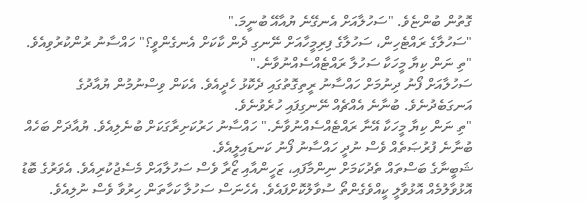ގޮތުން ބުންޏެވެ. "ސަހުލާއަށް އެނގޭނެ ޔުއާއޭ ބުނީމަ."
"ސަހުލާގެ ރައްޓެހިން، ސަހުލާގެ ފިރިމީހާއަށް ނޭނގި ދެން ކާކަށް އެނގެންވީ؟" ހައްސާނު ރުންކުރުވިއެވެ. "ތި ނަން ކިޔާ މީހަކާ ސަހުލާ ރައްޓެއްސެއްނުވާނެ."
ސަހުލާއަށް ފޯނު ދިނުމަށް ހައްސާނު ރީތިގޮތުގައި ދެކޮޅު ހެދީއެވެ. އެކަން ވިސްނުމުން ޔުއާދުގެ އަނގަބެދުނެވެ. ބުނާނެ އެއްޗެއް ނޭނގިފައި ހުރެވުނެވެ.
"ތި ނަން ކިޔާ މީހަކާ އޭނާ ރައްޓެއްސެއްނުވާނެ." ހައްސާނު ހަރުކަށިރާގަކަށް ބުނެލިއެވެ. ޔުއާދަށް ބަހެއް ބުނާނެ ފުރުޞަތެއް ވެސް ނުދީ ހައްސާނު ފޯނު ކަނޑައިލީއެވެ.
ޝަބީނާގެ ބަސްތައް ތެދުކަމަށް ނިންމާފައި، ޒަހީންއާއި ޒޯރާ ވެސް ސަހުލާއަށް މެސެޖުކުރިއެވެ. އެވަރުގެ ބޮޑު އޮޅުވާލުމެއް އޮޅުވާލީ ކީއްވެގެންތޯ ސުވާލުކޮށްފައެވެ. އެހެނަސް ސަހުލާ ކަހާތަން ހިރުވާ ވެސް ނުލިއެވެ.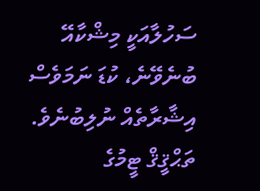ސަހުލާއަކީ މިޝްކާއޭ ބުނެވޭނެ، ކުޑަ ނަމަވެސް އިޝާރާތެއް ނުލިބުނެވެ. ތަޙްޤީޤް ޓީމުގެ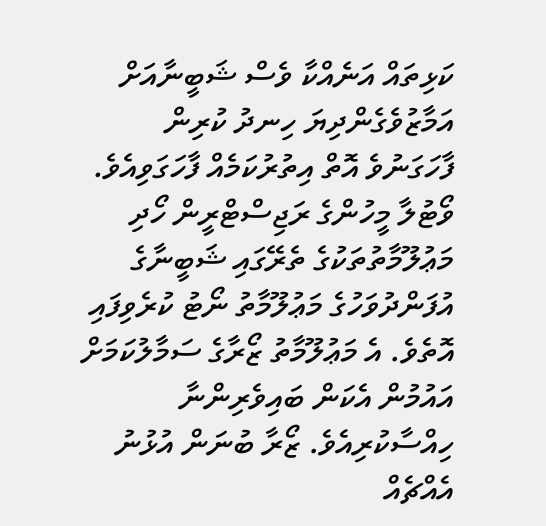ކަޅިތައް އަނެއްކާ ވެސް ޝަބީނާއަށް އަމާޒުވެގެންދިޔަ ހިނދު ކުރިން ފާހަގަނުވެ އޮތް އިތުރުކަމެއް ފާހަގަވިއެވެ. ވޯޓުލާ މީހުންގެ ރަޖިސްޓްރީން ހޯދި މަޢުލޫމާތުތަކުގެ ތެރޭގައި ޝަބީނާގެ އުފަންދުވަހުގެ މަޢުލޫމާތު ނޯޓު ކުރެވިފައި އޮތެވެ. އެ މަޢުލޫމާތު ޒޯރާގެ ސަމާލުކަމަށް އައުމުން އެކަން ބައިވެރިންނާ ހިއްސާކުރިއެވެ. ޒޯރާ ބުނަން އުޅުނު އެއްޗެއް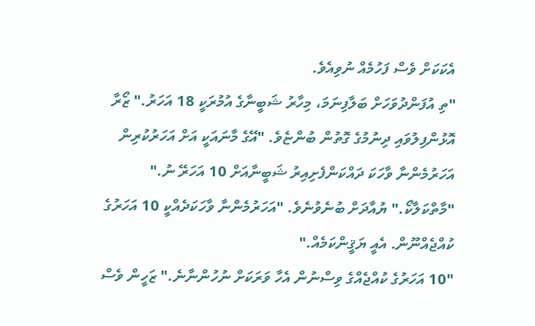އެކަކަށް ވެސް ފަހުމެއް ނުވިއެވެ.
"ތި އުފަންދުވަހަށް ބަލާފިނަމަ، މިހާރު ޝަބީނާގެ އުމުރަކީ 18 އަހަރު." ޒޯރާ އޮޅުންފިލުވައި ދިނުމުގެ ގޮތުން ބުންޏެވެ. "އޭގެ މާނައަކީ އަށް އަހަރުކުރިން އަހަރުމެންނާ ވާހަކަ ދައްކަންފެށިއިރު ޝަބީނާއަށް 10 އަހަރޭ ނު."
"މާތްކަލާކޯ." ޔުއާދަށް ބުނެވުނެވެ. "އަހަރުމެންނާ ވާހަކަދެއްކީ 10 އަހަރުގެ ކުއްޖެއްނޫން. އެއީ ޔަޤީންކަމެއް."
"10 އަހަރުގެ ކުއްޖެއްގެ ވިސްނުން އެހާ ވަރަކަށް ނުހުންނާނެ." ޒަހީން ވެސް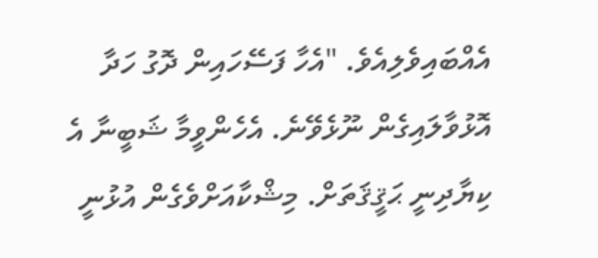އެއްބައިވެލިއެވެ. "އެހާ ފަސޭހައިން ދޮގު ހަދާ އޮޅުވާލައިގެން ނޫޅެވޭނެ. އެހެންވީމާ ޝަބީނާ އެ ކިޔާދިނީ ޙަޤީޤަތަށް. މިޝްކާއަށްވެގެން އުޅުނީ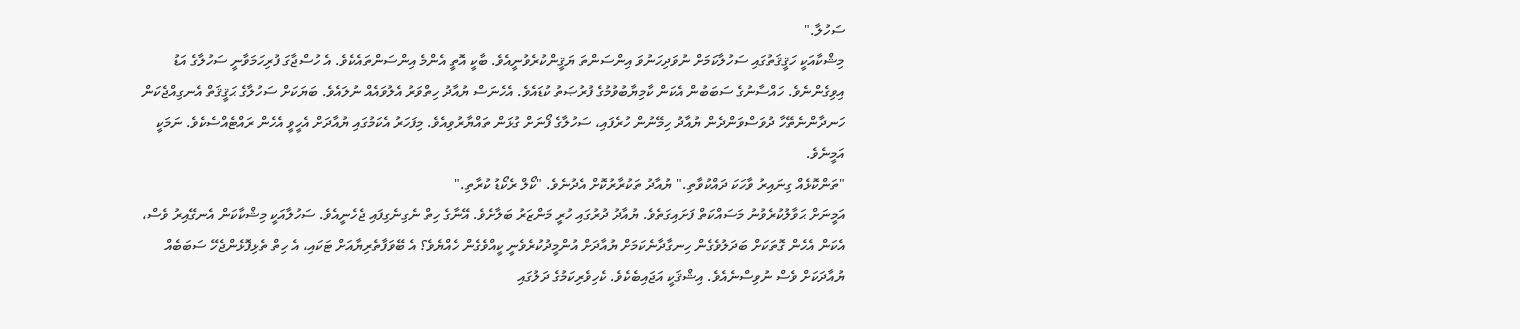ސަހުލާ."
މިޝްކާއަކީ ހަޤީޤަތުގައި ސަހުލާކަމަށް ނުވަދިހަނުވަ އިންސަންތަ ޔަޤީންކުރެވުނީއެވެ. ބާކީ އޮތީ އެންމެ އިންސަންތައެކެވެ. އެ ހުސްޖާގަ ފުރިހަމަވާނީ ސަހުލާގެ އަޑު އިވިގެންނެވެ. ހައްސާނުގެ ސަބަބުން އެކަން ކާމިޔާބުވުމުގެ ފުރުޞަތު ކުޑައެވެ. އެހެނަސް ޔުއާދު ހިތްވަރު އެލުވައެއް ނުލައެވެ. ބަޔަކަށް ސަހުލާގެ ޙަޤީޤަތް އެނގިއްޖެކަން ހަނދާންނެތޭހާ ދުވަސްވަންދެން ޔުއާދު ހިމޭނުން ހުރެފައި، ސަހުލާގެ ފޯނަށް ގުޅަން ތައްޔާރުވިއެވެ. މިފަހަރު އެކަމުގައި ޔުއާދަށް އެހީވީ އެހެން ރައްޓެއްސެކެވެ. ނަމަކީ އަމީނެވެ.
"ތަންކޮޅެއް ގިނައިރު ވާހަކަ ދައްކުވާތި." ޔުއާދު ތަކުރާރުކޮށް އެދުނެވެ. "ކޯލް ރެކޯޑު ކުރާތި."
އަމީނަށް ޙަވާލުކުރެވުނު މަސައްކަތް ފަށައިގަތެވެ. ޔުއާދު ދުރުގައި ހުރީ މަންޒަރު ބަލާށެވެ. އޭނާގެ ހިތް ނެގިނެގިފައި ޖެހެނީއެވެ. ސަހުލާއަކީ މިޝްކާކަން އެނގޭއިރު ވެސް، އެކަން އެހެން ގޮތަކަށް ބަދަލުވެގެން ހިނގާދާނެކަމަށް ޔުއާދަށް އުންމީދުކުރެވެނީ ކީއްވެގެން ހެއްޔެވެ؟ އެ ބޭވަފާތެރިޔާއަށް ޓަކައި، އެ ހިތް ތެޅިފޮޅެންޖެހޭ ސަބަބެއް ޔުއާދަކަށް ވެސް ނުވިސްނެއެވެ. އިޝްޤަކީ އަޖައިބެކެވެ. ކެހިވެރިކަމުގެ ދަލުގައި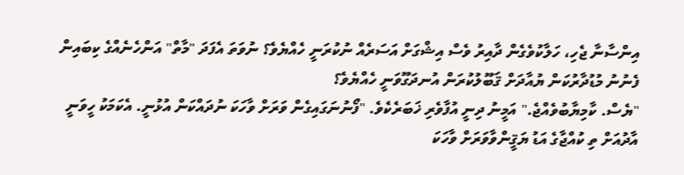އިންސާނާ ޖެހި، ހަލާކުވެގެން ދާއިރު ވެސް އިޝްގަށް އަސަރެއް ނުކުރަނީ ހެއްޔެވެ؟ ނުވަތަ އެފަދަ "މާތް" އަންހެނެއްގެ ކިބައިން ފެނުނު މުޑުދާރުކަން ޔުއާދަށް ޤަބޫލުކުރަން އުނދަގޫވަނީ ހެއްޔެވެ؟
"ޔެސް. ކާމިޔާބުވެއްޖެ." އަމީނު ދިނީ އުފާވެރި ޚަބަރެކެވެ. "ފޯނުނަގައިގެން ވަރަށް ވާހަކަ ނުދައްކަން އުޅުނީ. އެކަމަކު ހީވަނީ އާދުއަށް ތި ކުއްޖާގެ އަޑު ޔަޤީންވާވަރަށް ވާހަކަ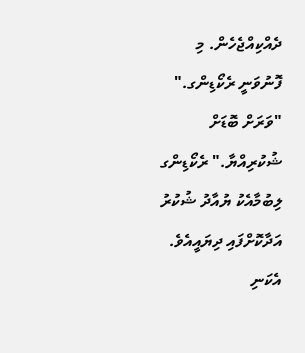ދެއްކިއްޖެހެން. މި ފޮނުވަނީ ރެކޯޑިންގ."
"ވަރަށް ބޮޑަށް ޝުކުރިއްޔާ." ރެކޯޑިންގ ލިބުމާއެކު ޔުއާދު ޝުކުރު އަދާކޮށްފައި ދިޔައީއެވެ. އެކަނި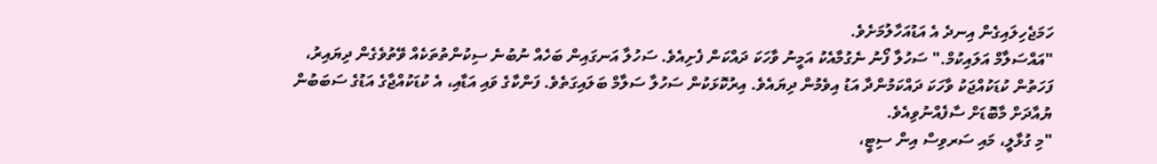ހަމަޖެހިލައިގެން އިނދެ އެ އަޑުއަހާލުމަށެވެ.
"އައްސަލާމް އަލައިކުމް." ސަހުލާ ފޯނު ނެގުމާއެކު އަމީނު ވާހަކަ ދައްކަން ފެށިއެވެ. ސަހުލާ އަނގައިން ބަހެއް ނުބުނެ ސިކުންތުތަކެއް ވޭތުވެގެން ދިޔައިރު، ފަހަތުން ކުޑަކުއްޖަކު ވާހަކަ ދައްކަމުންދާ އަޑު އިވެމުން ދިޔައެވެ. އިރުކޮޅަކުން ސަހުލާ ސަލާމް ބަލައިގަތެވެ. ފަންކާގެ ވައި އަޑާއި، އެ ކުޑަކުއްޖާގެ އަޑުގެ ސަބަބުން ޔުއާދަށް މާބޮޑަށް ސާފެއްނުވިއެވެ.
"މި ގުޅާލީ، މައި ސަރވިސް އިން ސިޓީ،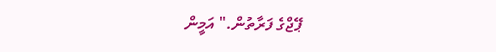ޕޭޖްގެ ފަރާތުން." އަމީން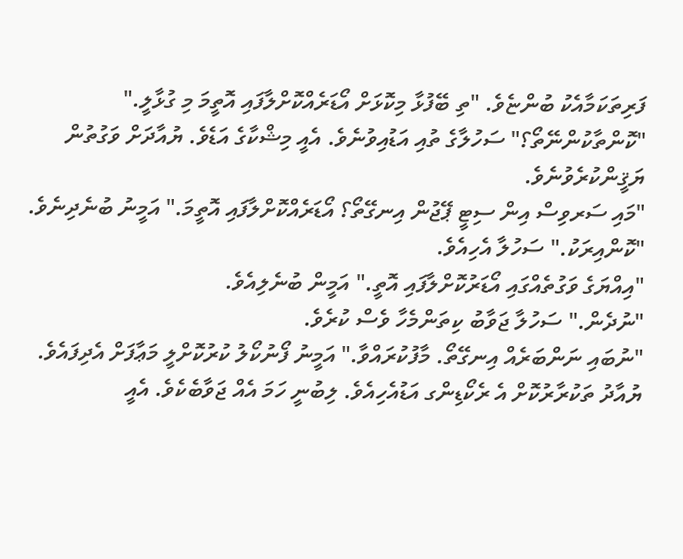ފަރިތަކަމާއެކު ބުންޏެވެ. "ތި ބޭފުޅާ މިކޮޅަށް އޯޑަރެއްކޮށްލާފައި އޮތީމަ މި ގުޅާލީ."
"ކޮންތާކުންނޭތޯ؟" ސަހުލާގެ ތުއި އަޑުއިވުނެވެ. އެއީ މިޝްކާގެ އަޑެވެ. ޔުއާދަށް ވަގުތުން ޔަޤީންކުރެވުނެވެ.
"މައި ސަރވިސް އިން ސިޓީ ޕޭޖުން އިނގޭތޯ؟ އޯޑަރެއްކޮށްލާފައި އޮތީމަ." އަމީނު ބުނެދިނެވެ.
"ކޮންއިރަކު." ސަހުލާ އެހިއެވެ.
"އިއްޔަގެ ވަގުތެއްގައި އޯޑަރުކޮށްލާފައި އޮތީ." އަމީން ބުނެލިއެވެ.
"ނުދެން." ސަހުލާ ޖަވާބު ކިތަންމެހާ ވެސް ކުރެވެ.
"ނުބައި ނަންބަރެއް އިނގޭތޯ. މާފުކުރައްވާ." އަމީނު ފޯނުކޯލު ކުރުކޮށްލީ މަޢާފަށް އެދިފައެވެ.
ޔުއާދު ތަކުރާރުކޮށް އެ ރެކޯޑިންގ އަޑުއެހިއެވެ. ލިބުނީ ހަމަ އެއް ޖަވާބެކެވެ. އެއީ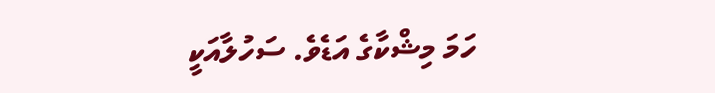ހަމަ މިޝްކާގެ އަޑެވެ. ސަހުލާއަކީ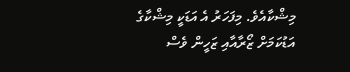މިޝްކާއެވެ. މިފަހަރު އެ އަޑަކީ މިޝްކާގެ އަޑުކަމަށް ޒޯރާއާއި ޒަހީން ވެސް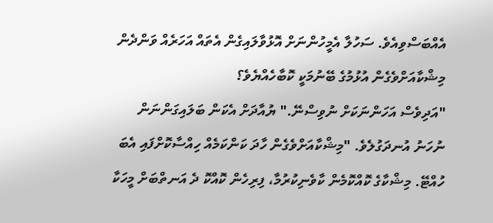އެއްބަސްވިއެވެ. ސަހުލާ އެމީހުންނަށް އޮޅުވާލައިގެން އެތައް އަހަރެއް ވަންދެން މިޝްކާއަށްވެގެން އުޅުމުގެ ބޭނުމަކީ ކޮބާހެއްޔެވެ؟
"އަދިވެސް އަހަންނަކަށް ނުވިސްނޭ." ޔުއާދަށް އެކަން ބަލައިގަންނަން ނުހަނު އުނދަގުލެވެ. "މިޝްކާއަށްވެގެން ހާދަ ކަންކަމެއް ހިއްސާކޮށްފައި އެބަ ހުއްޓޭ. މިޝްކާގެ ކޮއްކޮމެން ކާވެނިކުރުމާ، ފިރިހެން ކޮއްކޮ ދެ އަނތްބަށް މީހަކާ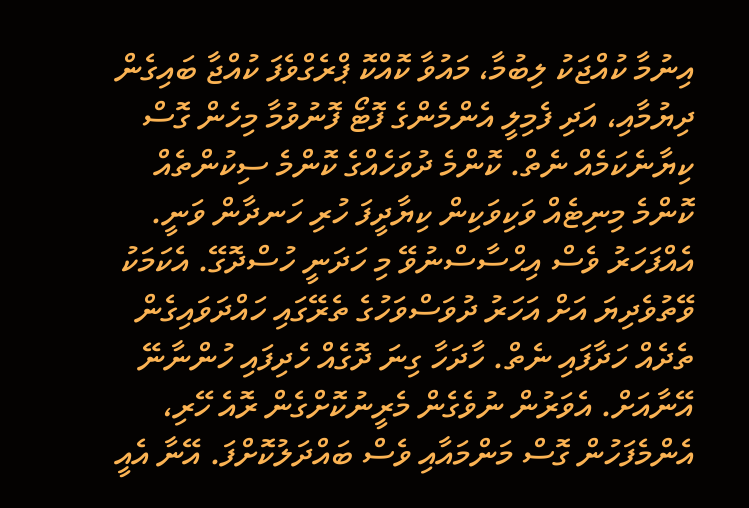އިނުމާ ކުއްޖަކު ލިބުމާ، މައުވާ ކޮއްކޮ ޕްރެގްވެފަ ކުއްޖާ ބައިގެން ދިޔުމާއި، އަދި ފެމިލީ އެންމެންގެ ފޮޓޯ ފޮނުވުމާ މިހެން ގޮސް ކިޔާނެކަމެއް ނެތް. ކޮންމެ ދުވަހެއްގެ ކޮންމެ ސިކުންތެއް ކޮންމެ މިނިޓެއް ވަކިވަކިން ކިޔާދީފަ ހުރި ހަނދާން ވަނީ. އެއްފަހަރު ވެސް އިޙްސާސްނުވޭ މި ހަދަނީ ހުސްދޮގޭ. އެކަމަކު ވޭތުވެދިޔަ އަށް އަހަރު ދުވަސްވަހުގެ ތެރޭގައި ހައްދަވައިގެން ތެދެއް ހަދާފައި ނެތް. ހާދަހާ ގިނަ ދޮގެއް ހެދިފައި ހުންނާނޭ އޭނާއަށް. އެވަރުން ނުވެގެން މެރީނުކޮށްގެން ރޮއެ ހޭރި، އެންމެފަހުން ގޮސް މަންމައާއި ވެސް ބައްދަލުކޮށްފަ. އޭނާ އެއީ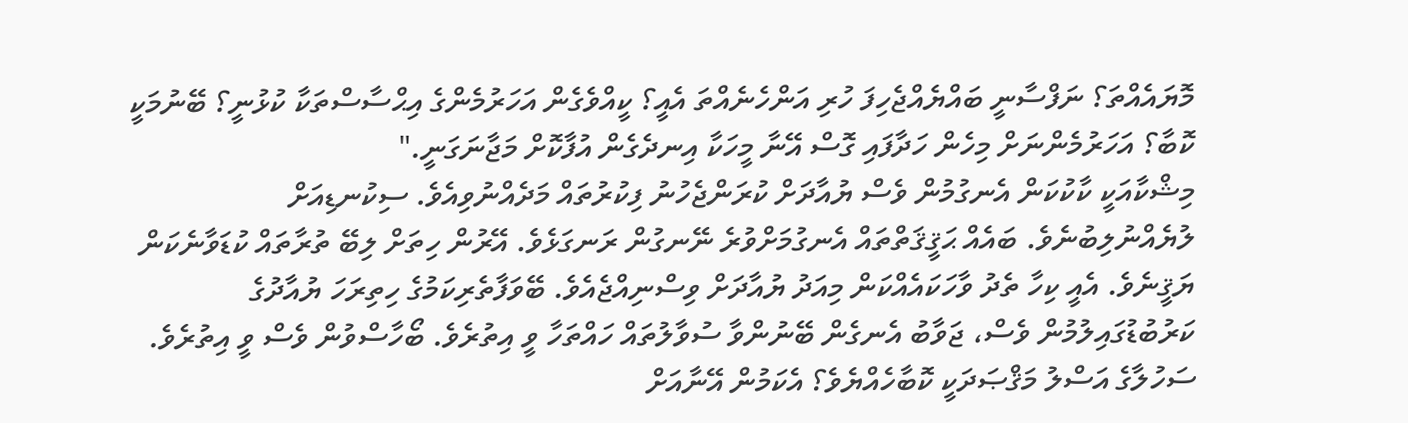މޮޔައެއްތަ؟ ނަފްސާނީ ބައްޔެއްޖެހިފަ ހުރި އަންހެނެއްތަ އެއީ؟ ކީއްވެގެން އަހަރުމެންގެ އިޙްސާސްތަކާ ކުޅުނީ؟ ބޭނުމަކީ ކޮބާ؟ އަހަރުމެންނަށް މިހެން ހަދާފައި ގޮސް އޭނާ މީހަކާ އިނދެގެން އުފާކޮށް މަޖާނަގަނީ."
މިޝްކާއަކީ ކާކުކަން އެނގުމުން ވެސް ޔުއާދަށް ކުރަންޖެހުނު ފިކުރުތައް މަދެއްނުވިއެވެ. ސިކުނޑިއަށް ލުޔެއްނުލިބުނެވެ. ބައެއް ޙަޤީޤަތްތައް އެނގުމަށްވުރެ ނޭނގުން ރަނގަޅެވެ. އޭރުން ހިތަށް ލިބޭ ތުރާތައް ކުޑަވާނެކަން ޔަޤީނެވެ. އެއީ ކިހާ ތެދު ވާހަކައެއްކަން މިއަދު ޔުއާދަށް ވިސްނިއްޖެއެވެ. ބޭވަފާތެރިކަމުގެ ހިތިރަހަ ޔުއާދުގެ ކަރުބުޑުގައިލުމުން ވެސް، ޖަވާބު އެނގެން ބޭނުންވާ ސުވާލުތައް ހައްތަހާ ވީ އިތުރެވެ. ބޯހާސްވުން ވެސް ވީ އިތުރެވެ. ސަހުލާގެ އަސްލު މަޤްޞަދަކީ ކޮބާހެއްޔެވެ؟ އެކަމުން އޭނާއަށް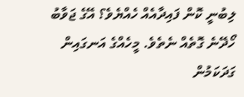ލިބުނީ ކޮން ފައިދާއެއް ހެއްޔެވެ؟ އޭގެ ޖަވާބު ހޯދޭނެ ގޮތެއް ނެތެވެ. މީހެއްގެ އަނގައިން ގަދަކަމުން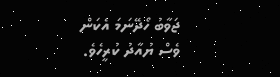ޖަވާބު ހޯދޭނަމަ އެކަން ވެސް ޔުއާދު ކުރީހެވެ.